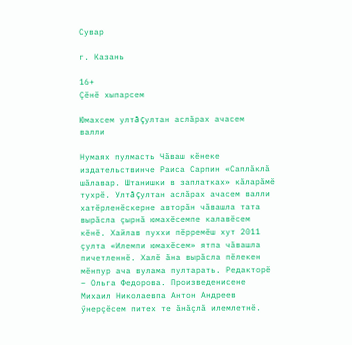Сувар

г. Казань

16+
Çӗнӗ хыпарсем

Юмахсем ултă çултан аслăрах ачасем валли

Нумаях пулмасть Чăваш кӗнеке издательствинче Раиса Сарпин «Саплăклă шăлавар. Штанишки в заплатках» кăларăмӗ тухрӗ. Ултă çултан аслăрах ачасем валли хатӗрленӗскерне авторăн чăвашла тата вырăсла çырнă юмахӗсемпе калавӗсем кӗнӗ. Хайлав пуххи пӗрремӗш хут 2011 çулта «Илемпи юмахӗсем» ятпа чăвашла пичетленнӗ. Халӗ ăна вырăсла пӗлекен мӗнпур ача вулама пултарать. Редакторӗ – Ольга Федорова. Произведенисене Михаил Николаевпа Антон Андреев ӳнерçӗсем питех те ăнăçлă илемлетнӗ.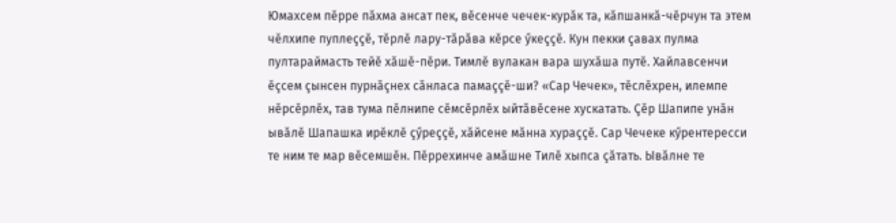Юмахсем пӗрре пăхма ансат пек, вӗсенче чечек-курăк та, кăпшанкă-чӗрчун та этем чӗлхипе пуплеççӗ, тӗрлӗ лару-тăрăва кӗрсе ӳкеççӗ. Кун пекки çавах пулма пултараймасть тейӗ хăшӗ-пӗри. Тимлӗ вулакан вара шухăша путӗ. Хайлавсенчи ӗçсем çынсен пурнăçнех сăнласа памаççӗ-ши? «Сар Чечек», тӗслӗхрен, илемпе нӗрсӗрлӗх, тав тума пӗлнипе сӗмсӗрлӗх ыйтăвӗсене хускатать. Çӗр Шапипе унăн ывăлӗ Шапашка ирӗклӗ çӳреççӗ, хăйсене мăнна хураççӗ. Сар Чечеке кӳрентересси те ним те мар вӗсемшӗн. Пӗррехинче амăшне Тилӗ хыпса çăтать. Ывăлне те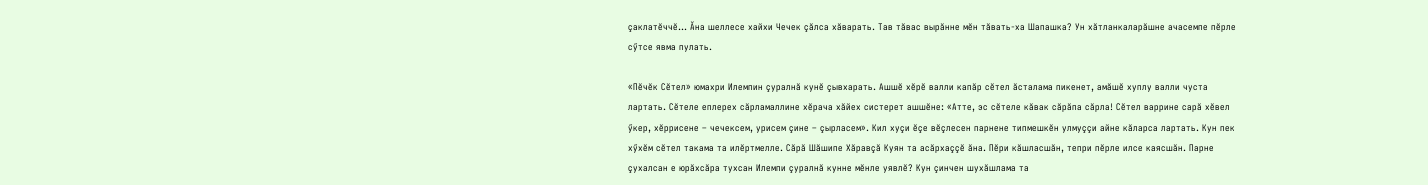çаклатӗччӗ… Ăна шеллесе хайхи Чечек çăлса хăварать. Тав тăвас вырăнне мӗн тăвать-ха Шапашка? Ун хăтланкаларăшне ачасемпе пӗрле сӳтсе явма пулать.

«Пӗчӗк Сӗтел» юмахри Илемпин çуралнă кунӗ çывхарать. Ашшӗ хӗрӗ валли капăр сӗтел ăсталама пикенет, амăшӗ хуплу валли чуста лартать. Сӗтеле еплерех сăрламаллине хӗрача хăйех систерет ашшӗне: «Атте, эс сӗтеле кăвак сăрăпа сăрла! Сӗтел варрине сарă хӗвел ӳкер, хӗррисене – чечексем, урисем çине – çырласем». Кил хуçи ӗçе вӗçлесен парнене типмешкӗн улмуççи айне кăларса лартать. Кун пек хӳхӗм сӗтел такама та илӗртмелле. Сăрă Шăшипе Хăравçă Куян та асăрхаççӗ ăна. Пӗри кăшласшăн, тепри пӗрле илсе каясшăн. Парне çухалсан е юрăхсăра тухсан Илемпи çуралнă кунне мӗнле уявлӗ? Кун çинчен шухăшлама та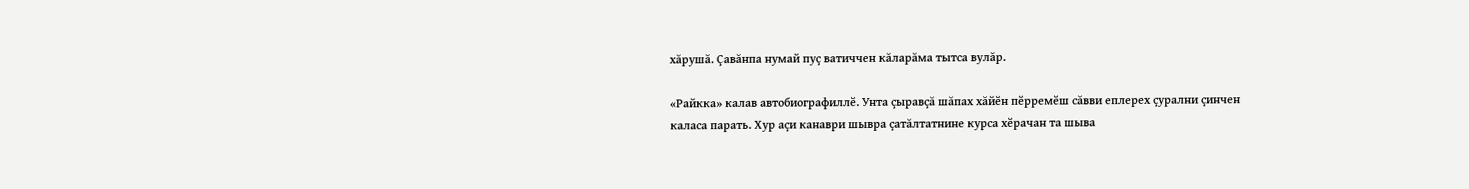хăрушă. Çавăнпа нумай пуç ватиччен кăларăма тытса вулăр.

«Райкка» калав автобиографиллӗ. Унта çыравçă шăпах хăйӗн пӗрремӗш сăвви еплерех çурални çинчен каласа парать. Хур аçи канаври шывра çатăлтатнине курса хӗрачан та шыва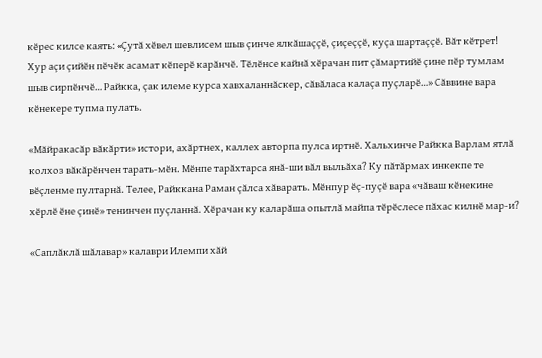кӗрес килсе каять: «Çутă хӗвел шевлисем шыв çинче ялкăшаççӗ, çиçеççӗ, куçа шартаççӗ. Вăт кӗтрет! Хур аçи çийӗн пӗчӗк асамат кӗперӗ карăнчӗ. Тӗлӗнсе кайнă хӗрачан пит çăмартийӗ çине пӗр тумлам шыв сирпӗнчӗ… Райкка, çак илеме курса хавхаланнăскер, сăвăласа калаçа пуçларӗ…» Сăввине вара кӗнекере тупма пулать.

«Мăйракасăр вăкăрти» истори, ахăртнех, каллех авторпа пулса иртнӗ. Хальхинче Райкка Варлам ятлă колхоз вăкăрӗнчен тарать-мӗн. Мӗнпе тарăхтарса янă-ши вăл выльăха? Ку пăтăрмах инкекпе те вӗçленме пултарнă. Телее, Райккана Раман çăлса хăварать. Мӗнпур ӗç-пуçӗ вара «чăваш кӗнекине хӗрлӗ ӗне çинӗ» тенинчен пуçланнă. Хӗрачан ку каларăша опытлă майпа тӗрӗслесе пăхас килнӗ мар-и?

«Саплăклă шăлавар» калаври Илемпи хăй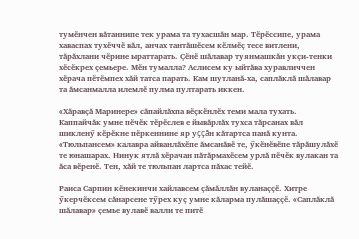тумӗнчен вăтаннипе тек урама та тухасшăн мар. Тӗрӗссипе, урама хаваспах тухӗччӗ вăл, анчах тантăшӗсем кӗлмӗç тесе витлени, тăрăхлани чӗрине ыраттарать. Çӗнӗ шăлавар туянмашкăн укçи-тенки хӗсӗкрех çемьере. Мӗн тумалла? Аслисем ку ыйтăва хуравличчен хӗрача пӗтӗмпех хăй татса парать. Кам шутланă-ха, саплăклă шăлавар та ăмсанмалла илемлӗ пулма пултарать иккен.

«Хăравçă Маринере» сăпайлăхпа вӗçкӗнлӗх теми мала тухать. Каппайчăк умне пӗчӗк тӗрӗслев е йывăрлăх тухса тăрсанах вăл шикленӳ кӗрӗкне пӗркеннине яр уççăн кăтартса панă кунта. «Тюльпансем» калавра айванлăхӗпе ăмсанăвӗ те, ӳкӗнӗвӗпе тăрăшулăхӗ те юнашарах. Нинук ятлă хӗрачан пăтăрмахӗсем урлă пӗчӗк вулакан та ăса вӗренӗ. Тен, хăй те тюльпан лартса пăхас тейӗ.

Раиса Сарпин кӗнекинчи хайлавсем çăмăллăн вуланаççӗ. Хитре ӳкерчӗксем сăнарсене тӳрех куç умне кăларма пулăшаççӗ. «Саплăклă шăлавар» çемье вулавӗ валли те питӗ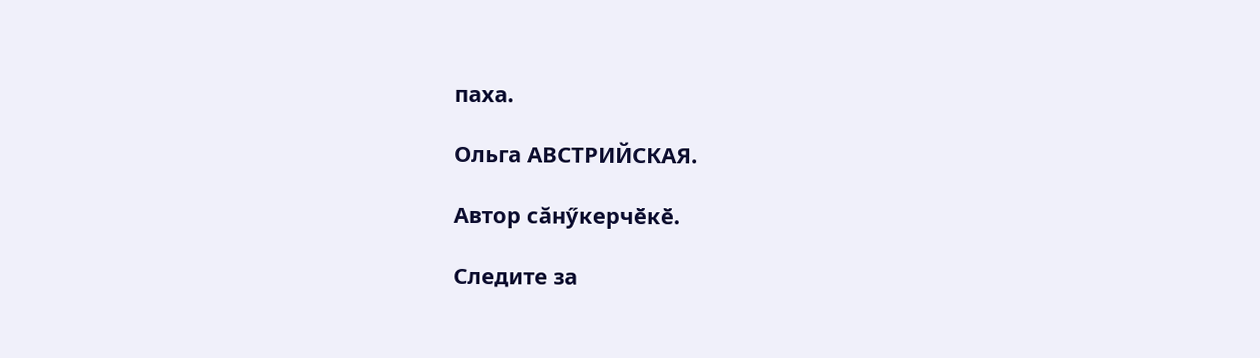паха.

Ольга АВСТРИЙСКАЯ.

Автор сăнӳкерчӗкӗ.

Следите за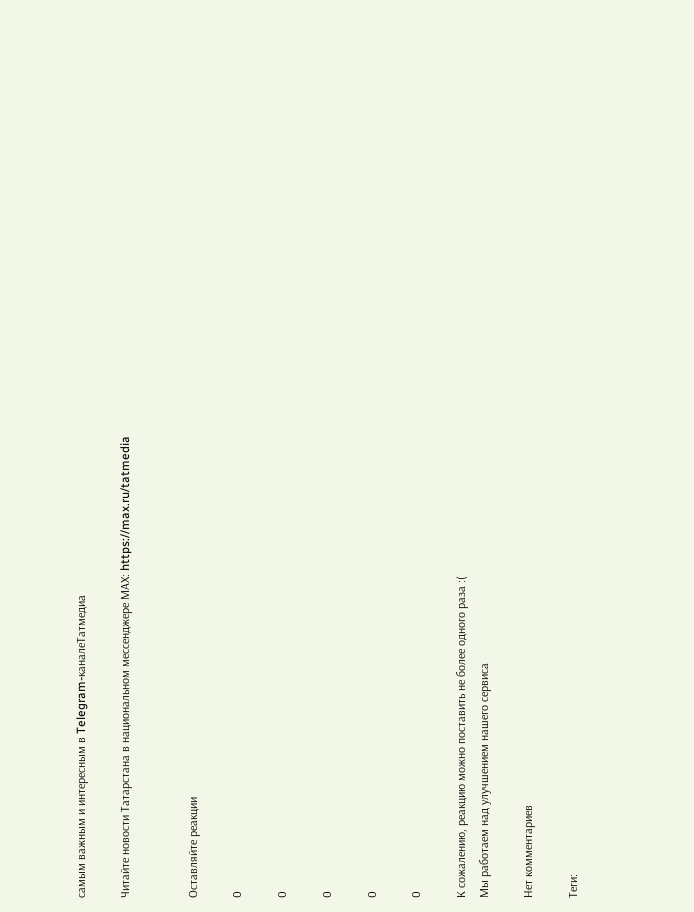самым важным и интересным в Telegram-каналеТатмедиа

Читайте новости Татарстана в национальном мессенджере MАХ: https://max.ru/tatmedia


Оставляйте реакции

0

0

0

0

0

К сожалению, реакцию можно поставить не более одного раза :(
Мы работаем над улучшением нашего сервиса

Нет комментариев

Теги: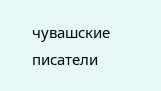чувашские писатели